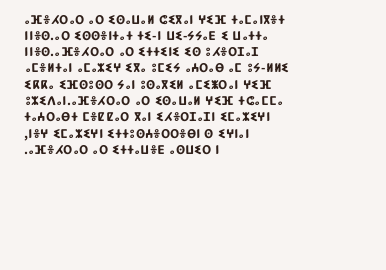ⴰⴼⴻⵃⵔⴰⵔ ⴰⵔ ⵉⵙⴰⵡⴰⵍ ⵛⵉⴳⴰⵏ ⵖⵉⴼ ⵜⴰⵎⴰⵏⴳⴻⵜ ⵏⵏⴻⵙ.ⴰⵔ ⵉⵙⵙⴻⵏⵜⴰⵜ ⵜⵉ-ⵏ ⵡⵉ-ⵢⵢⴰⴹ ⵉ ⵡⴰⵜⵜⴰ ⵏⵏⴻⵙ.ⴰⴼⴻⵃⵔⴰⵔ ⴰⵔ ⵉⵜⵜⵉⵏⵉ ⵉⵙ ⵓⵃⴻⵔⵊⴰⵊ ⴰⵎⴻⵍⵜⴰⵏ ⴰⵎⴰⵣⵉⵖ ⵉⴳⴰ ⵓⵎⵉⵢ ⴰⵄⵔⴰⴱ ⴰⵎ ⵓⵢ-ⵍⵍⵉ ⵉⴽⴽⴰ ⵉⴼⵙⵓⵙⵔ ⵢⴰⵏ ⵓⵙⴰⴳⵉⵍ ⴰⵎⵉⵥⵔⴰⵏ ⵖⵉⴼ ⵓⵣⵉⴷⴰⵏ.ⴰⴼⴻⵃⵔⴰⵔ ⴰⵔ ⵉⵙⴰⵡⴰⵍ ⵖⵉⴼ ⵜⵛⴰⵎⵎⴰ ⵜⴰⵄⵔⴰⴱⵜ ⵎⴻⵇⵇⴰⵔ ⴳⴰⵏ ⵉⵃⴻⵔⵊⴰⵊⵏ ⵉⵎⴰⵣⵉⵖⵏ ,ⵏⴻⵖ ⵉⵎⴰⵣⵉⵖⵏ ⵉⵜⵜⵓⵙⵄⴻⵔⵔⴻⴱⵏ ⵙ ⵉⵖⵏⴰⵏ .ⴰⴼⴻⵃⵔⴰⵔ ⴰⵔ ⵉⵜⵜⴰⵡⴻⴹ ⴰⵙⵡⵉⵔ ⵏ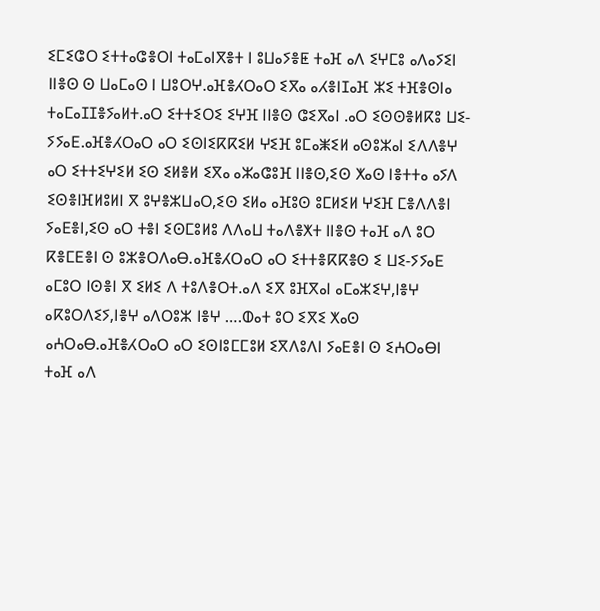ⵉⵎⵉⵛⵔ ⵉⵜⵜⴰⵛⴻⵔⵏ ⵜⴰⵎⴰⵏⴳⴻⵜ ⵏ ⵓⵡⴰⵢⴻⵟ ⵜⴰⴼ ⴰⴷ ⵉⵖⵎⵓ ⴰⴷⴰⵢⵉⵏ ⵏⵏⴻⵙ ⵙ ⵡⴰⵎⴰⵙ ⵏ ⵡⵓⵔⵖ.ⴰⴼⴻⵃⵔⴰⵔ ⵉⴳⴰ ⴰⵃⴻⵏⵊⴰⴼ ⵣⵉ ⵜⴼⴻⵙⵏⴰ ⵜⴰⵎⴰⵊⵊⴻⵢⴰⵍⵜ.ⴰⵔ ⵉⵜⵜⵉⵔⵉ ⵉⵖⴼ ⵏⵏⴻⵙ ⵛⵉⴳⴰⵏ .ⴰⵔ ⵉⵙⵙⴻⵍⴽⵓ ⵡⵉ-ⵢⵢⴰⴹ.ⴰⴼⴻⵃⵔⴰⵔ ⴰⵔ ⵉⵙⵏⵉⴽⴽⵉⵍ ⵖⵉⴼ ⵓⵎⴰⵥⵉⵍ ⴰⵙⵓⵣⴰⵏ ⵉⴷⴷⴻⵖ ⴰⵔ ⵉⵜⵜⵉⵖⵉⵍ ⵉⵙ ⵉⵍⴻⵍ ⵉⴳⴰ ⴰⵣⴰⵛⵓⴼ ⵏⵏⴻⵙ,ⵉⵙ ⵅⴰⵙ ⵏⴻⵜⵜⴰ ⴰⵢⴷ ⵉⵙⴻⵏⴼⵍⵓⵍⵏ ⴳ ⵓⵖⴻⵣⵡⴰⵔ,ⵉⵙ ⵉⵍⴰ ⴰⴼⵓⵙ ⵓⵎⵍⵉⵍ ⵖⵉⴼ ⵎⴻⴷⴷⴻⵏ ⵢⴰⴹⴻⵏ,ⵉⵙ ⴰⵔ ⵜⴻⵏ ⵉⵙⵎⵓⵍⵓ ⴷⴷⴰⵡ ⵜⴰⴷⴻⵅⵜ ⵏⵏⴻⵙ ⵜⴰⴼ ⴰⴷ ⵓⵔ ⴽⴻⵎⴹⴻⵏ ⵙ ⵓⵣⴻⵔⴷⴰⴱ.ⴰⴼⴻⵃⵔⴰⵔ ⴰⵔ ⵉⵜⵜⴻⴽⴽⴻⵙ ⵉ ⵡⵉ-ⵢⵢⴰⴹ ⴰⵎⵓⵔ ⵏⵙⴻⵏ ⴳ ⵉⵍⵉ ⴷ ⵜⵓⴷⴻⵔⵜ.ⴰⴷ ⵉⴳ ⵓⴼⴳⴰⵏ ⴰⵎⴰⵣⵉⵖ,ⵏⴻⵖ ⴰⴽⵓⵔⴷⵉⵢ,ⵏⴻⵖ ⴰⴷⵔⵓⵣ ⵏⴻⵖ ….ⵀⴰⵜ ⵓⵔ ⵉⴳⵉ ⵅⴰⵙ ⴰⵄⵔⴰⴱ.ⴰⴼⴻⵃⵔⴰⵔ ⴰⵔ ⵉⵙⵏⵓⵎⵎⵓⵍ ⵉⴳⴷⵓⴷⵏ ⵢⴰⴹⴻⵏ ⵙ ⵉⵄⵔⴰⴱⵏ ⵜⴰⴼ ⴰⴷ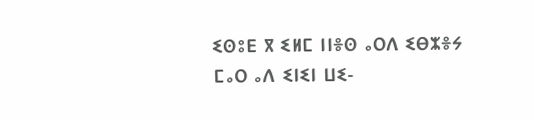ⵉⵙⵓⴹ ⴳ ⵉⵍⵎ ⵏⵏⴻⵙ ⴰⵔⴷ ⵉⴱⵣⴻⵢ ⵎⴰⵔ ⴰⴷ ⵉⵏⵉⵏ ⵡⵉ-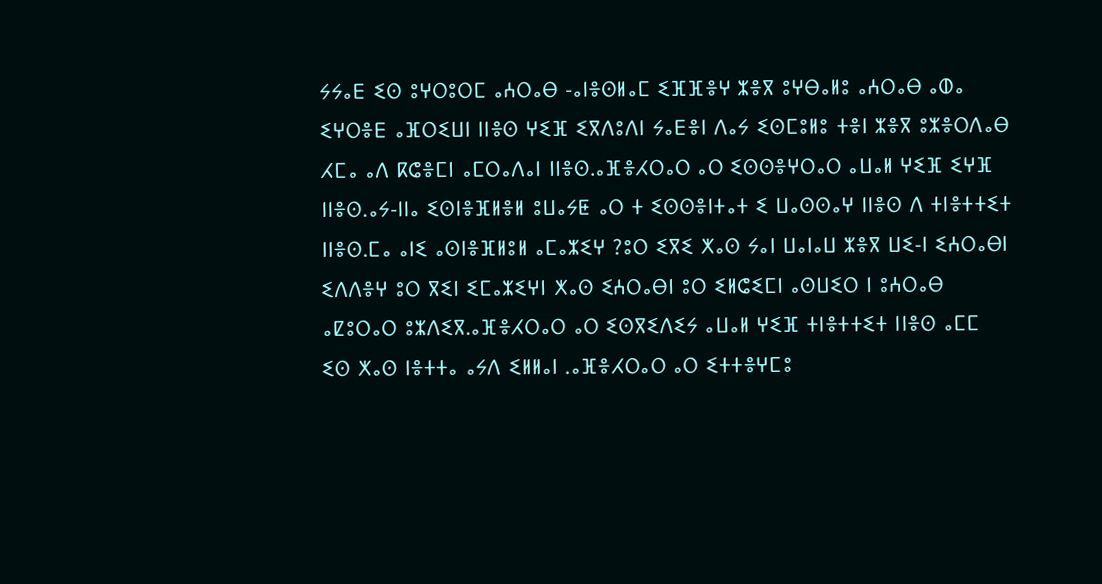ⵢⵢⴰⴹ ⵉⵙ ⵓⵖⵔⵓⵔⵎ ⴰⵄⵔⴰⴱ -ⴰⵏⴻⵙⵍⴰⵎ ⵉⴼⴼⴻⵖ ⵣⴻⴳ ⵓⵖⴱⴰⵍⵓ ⴰⵄⵔⴰⴱ ⴰⵀⴰ ⵉⵖⵔⴻⴹ ⴰⴼⵔⵉⵡⵏ ⵏⵏⴻⵙ ⵖⵉⴼ ⵉⴳⴷⵓⴷⵏ ⵢⴰⴹⴻⵏ ⴷⴰⵢ ⵉⵙⵎⵓⵍⵓ ⵜⴻⵏ ⵣⴻⴳ ⵓⵣⴻⵔⴷⴰⴱ ⵃⵎⴰ ⴰⴷ ⴽⵛⴻⵎⵏ ⴰⵎⵔⴰⴷⴰⵏ ⵏⵏⴻⵙ.ⴰⴼⴻⵃⵔⴰⵔ ⴰⵔ ⵉⵙⵙⴻⵖⵔⴰⵔ ⴰⵡⴰⵍ ⵖⵉⴼ ⵉⵖⴼ ⵏⵏⴻⵙ.ⴰⵢ-ⵏⵏⴰ ⵉⵙⵏⴻⴼⵍⴻⵍ ⵓⵡⴰⵢⵟ ⴰⵔ ⵜ ⵉⵙⵙⴻⵏⵜⴰⵜ ⵉ ⵡⴰⵙⵙⴰⵖ ⵏⵏⴻⵙ ⴷ ⵜⵏⴻⵜⵜⵉⵜ ⵏⵏⴻⵙ.ⵎⴰ ⴰⵏⵉ ⴰⵙⵏⴻⴼⵍⵓⵍ ⴰⵎⴰⵣⵉⵖ ?ⵓⵔ ⵉⴳⵉ ⵅⴰⵙ ⵢⴰⵏ ⵡⴰⵏⴰⵡ ⵣⴻⴳ ⵡⵉ-ⵏ ⵉⵄⵔⴰⴱⵏ ⵉⴷⴷⴻⵖ ⵓⵔ ⴳⵉⵏ ⵉⵎⴰⵣⵉⵖⵏ ⵅⴰⵙ ⵉⵄⵔⴰⴱⵏ ⵓⵔ ⵉⵍⵛⵉⵎⵏ ⴰⵙⵡⵉⵔ ⵏ ⵓⵄⵔⴰⴱ ⴰⵇⵓⵔⴰⵔ ⵓⵣⴷⵉⴳ.ⴰⴼⴻⵃⵔⴰⵔ ⴰⵔ ⵉⵙⴳⵉⴷⵉⵢ ⴰⵡⴰⵍ ⵖⵉⴼ ⵜⵏⴻⵜⵜⵉⵜ ⵏⵏⴻⵙ ⴰⵎⵎ ⵉⵙ ⵅⴰⵙ ⵏⴻⵜⵜⴰ ⴰⵢⴷ ⵉⵍⵍⴰⵏ .ⴰⴼⴻⵃⵔⴰⵔ ⴰⵔ ⵉⵜⵜⴻⵖⵎⵓ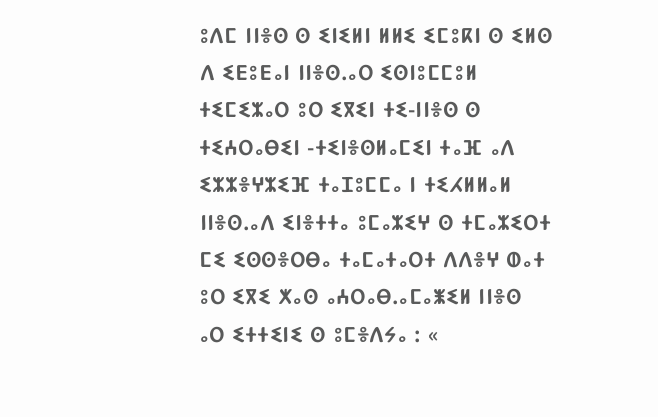ⵓⴷⵎ ⵏⵏⴻⵙ ⵙ ⵉⵏⵉⵍⵏ ⵍⵍⵉ ⵉⵎⵓⴽⵏ ⵙ ⵉⵍⵙ ⴷ ⵉⴹⵓⴹⴰⵏ ⵏⵏⴻⵙ.ⴰⵔ ⵉⵙⵏⵓⵎⵎⵓⵍ ⵜⵉⵎⵉⵣⴰⵔ ⵓⵔ ⵉⴳⵉⵏ ⵜⵉ-ⵏⵏⴻⵙ ⵙ ⵜⵉⵄⵔⴰⴱⵉⵏ -ⵜⵉⵏⴻⵙⵍⴰⵎⵉⵏ ⵜⴰⴼ ⴰⴷ ⵉⵣⵣⴻⵖⵣⵉⴼ ⵜⴰⵊⵓⵎⵎⴰ ⵏ ⵜⵉⵃⵍⵍⴰⵍ ⵏⵏⴻⵙ.ⴰⴷ ⵉⵏⴻⵜⵜⴰ ⵓⵎⴰⵣⵉⵖ ⵙ ⵜⵎⴰⵣⵉⵔⵜ ⵎⵉ ⵉⵙⵙⴻⵔⴱⴰ ⵜⴰⵎⴰⵜⴰⵔⵜ ⴷⴷⴻⵖ ⵀⴰⵜ ⵓⵔ ⵉⴳⵉ ⵅⴰⵙ ⴰⵄⵔⴰⴱ.ⴰⵎⴰⵥⵉⵍ ⵏⵏⴻⵙ ⴰⵔ ⵉⵜⵜⵉⵏⵉ ⵙ ⵓⵎⴻⴷⵢⴰ : «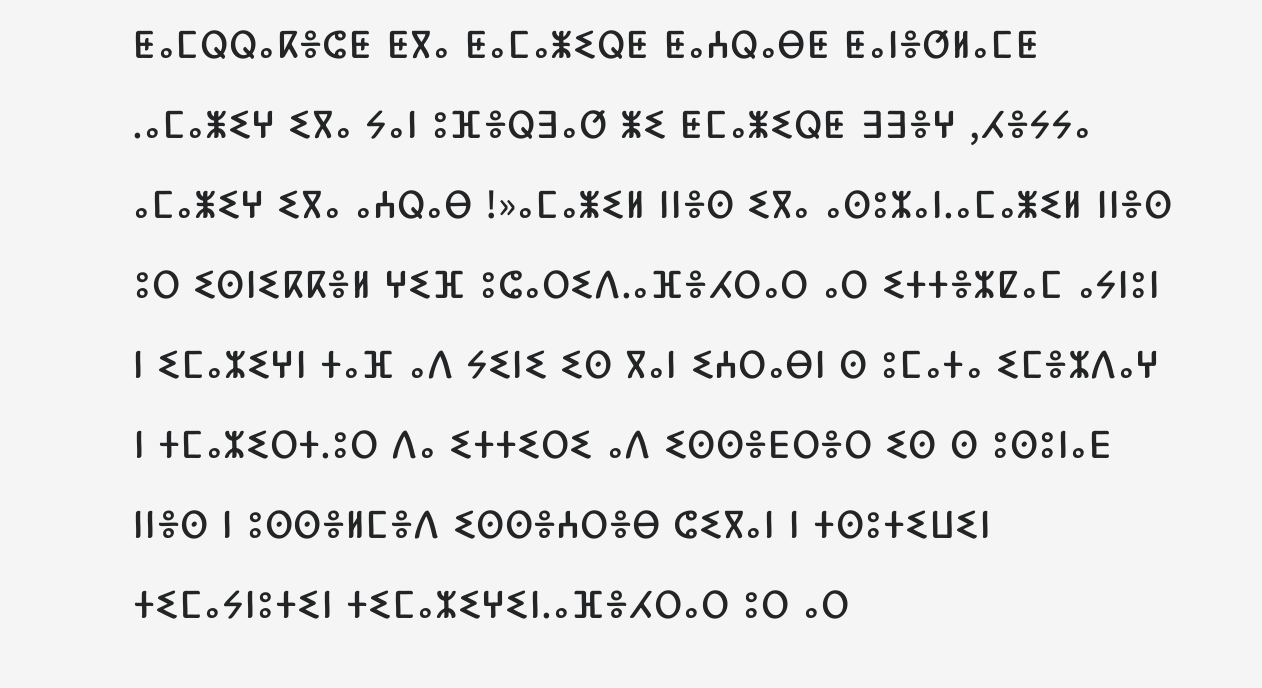ⵟⴰⵎⵕⵕⴰⴽⴻⵛⵟ ⵟⴳⴰ ⵟⴰⵎⴰⵥⵉⵕⵟ ⵟⴰⵄⵕⴰⴱⵟ ⵟⴰⵏⴻⵚⵍⴰⵎⵟ .ⴰⵎⴰⵥⵉⵖ ⵉⴳⴰ ⵢⴰⵏ ⵓⴼⴻⵕⴺⴰⵚ ⵥⵉ ⵟⵎⴰⵥⵉⵕⵟ ⴺⴺⴻⵖ ,ⵃⴻⵢⵢⴰ ⴰⵎⴰⵥⵉⵖ ⵉⴳⴰ ⴰⵄⵕⴰⴱ !»ⴰⵎⴰⵥⵉⵍ ⵏⵏⴻⵙ ⵉⴳⴰ ⴰⵙⵓⵣⴰⵏ.ⴰⵎⴰⵥⵉⵍ ⵏⵏⴻⵙ ⵓⵔ ⵉⵙⵏⵉⴽⴽⴻⵍ ⵖⵉⴼ ⵓⵛⴰⵔⵉⴷ.ⴰⴼⴻⵃⵔⴰⵔ ⴰⵔ ⵉⵜⵜⴻⵣⵇⴰⵎ ⴰⵢⵏⵓⵏ ⵏ ⵉⵎⴰⵣⵉⵖⵏ ⵜⴰⴼ ⴰⴷ ⵢⵉⵏⵉ ⵉⵙ ⴳⴰⵏ ⵉⵄⵔⴰⴱⵏ ⵙ ⵓⵎⴰⵜⴰ ⵉⵎⴻⵣⴷⴰⵖ ⵏ ⵜⵎⴰⵣⵉⵔⵜ.ⵓⵔ ⴷⴰ ⵉⵜⵜⵉⵔⵉ ⴰⴷ ⵉⵙⵙⴻⴹⵔⴻⵔ ⵉⵙ ⵙ ⵓⵙⵓⵏⴰⴹ ⵏⵏⴻⵙ ⵏ ⵓⵙⵙⴻⵍⵎⴻⴷ ⵉⵙⵙⴻⵄⵔⴻⴱ ⵛⵉⴳⴰⵏ ⵏ ⵜⵙⵓⵜⵉⵡⵉⵏ ⵜⵉⵎⴰⵢⵏⵓⵜⵉⵏ ⵜⵉⵎⴰⵣⵉⵖⵉⵏ.ⴰⴼⴻⵃⵔⴰⵔ ⵓⵔ ⴰⵔ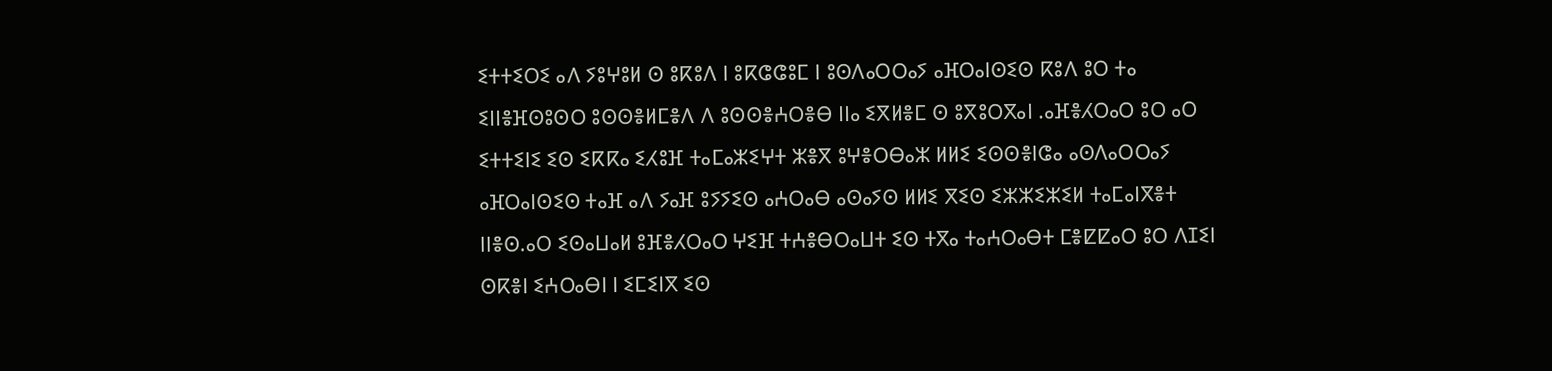ⵉⵜⵜⵉⵔⵉ ⴰⴷ ⵢⵓⵖⵓⵍ ⵙ ⵓⴽⵓⴷ ⵏ ⵓⴽⵛⵛⵓⵎ ⵏ ⵓⵙⴷⴰⵔⵔⴰⵢ ⴰⴼⵔⴰⵏⵙⵉⵙ ⴽⵓⴷ ⵓⵔ ⵜⴰ ⵉⵏⵏⴻⴼⵙⵓⵙⵔ ⵓⵙⵙⴻⵍⵎⴻⴷ ⴷ ⵓⵙⵙⴻⵄⵔⴻⴱ ⵏⵏⴰ ⵉⴳⵍⴻⵎ ⵙ ⵓⴳⵓⵔⴳⴰⵏ .ⴰⴼⴻⵃⵔⴰⵔ ⵓⵔ ⴰⵔ ⵉⵜⵜⵉⵏⵉ ⵉⵙ ⵉⴽⴽⴰ ⵉⵃⵓⴼ ⵜⴰⵎⴰⵣⵉⵖⵜ ⵣⴻⴳ ⵓⵖⴻⵔⴱⴰⵣ ⵍⵍⵉ ⵉⵙⵙⴻⵏⵛⴰ ⴰⵙⴷⴰⵔⵔⴰⵢ ⴰⴼⵔⴰⵏⵙⵉⵙ ⵜⴰⴼ ⴰⴷ ⵢⴰⴼ ⵓⵢⵢⵉⵙ ⴰⵄⵔⴰⴱ ⴰⵙⴰⵢⵙ ⵍⵍⵉ ⴳⵉⵙ ⵉⵣⵣⵉⵣⵉⵍ ⵜⴰⵎⴰⵏⴳⴻⵜ ⵏⵏⴻⵙ.ⴰⵔ ⵉⵙⴰⵡⴰⵍ ⵓⴼⴻⵃⵔⴰⵔ ⵖⵉⴼ ⵜⵄⴻⴱⵔⴰⵡⵜ ⵉⵙ ⵜⴳⴰ ⵜⴰⵄⵔⴰⴱⵜ ⵎⴻⵇⵇⴰⵔ ⵓⵔ ⴷⵊⵉⵏ ⵙⴽⴻⵏ ⵉⵄⵔⴰⴱⵏ ⵏ ⵉⵎⵉⵏⴳ ⵉⵙ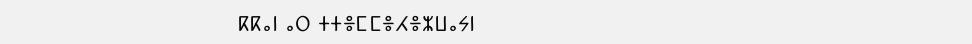ⴽⴽⴰⵏ ⴰⵔ ⵜⵜⴻⵎⵎⴻⵃⴻⵣⵡⴰⵢⵏ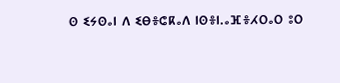ⵙ ⵉⵢⵙⴰⵏ ⴷ ⵉⴱⴻⵛⴽⴰⴷ ⵏⵙⴻⵏ.ⴰⴼⴻⵃⵔⴰⵔ ⵓⵔ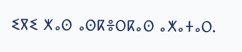ⵉⴳⵉ ⵅⴰⵙ ⴰⵙⴽⴻⵔⴽⴰⵙ ⴰⵅⴰⵜⴰⵔ.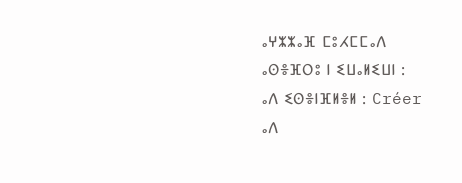ⴰⵖⵣⵣⴰⴼ ⵎⵓⵃⵎⵎⴰⴷ
ⴰⵙⴻⴼⵔⵓ ⵏ ⵉⵡⴰⵍⵉⵡⵏ :
ⴰⴷ ⵉⵙⴻⵏⴼⵍⴻⵍ : Créer
ⴰⴷ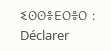ⵉⵙⵙⴻⴹⵔⴻⵔ : Déclarer